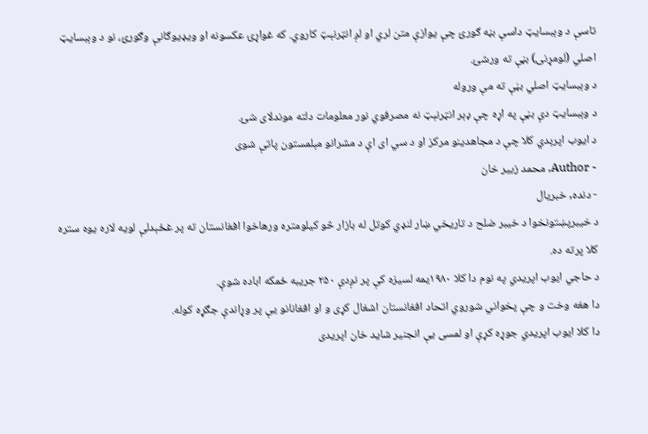تاسې د وېبسایټ داسې بڼه ګورئ چې یوازې متن لري او لږ انټرنېټ کاروي. که غواړئ عکسونه او ویډیوګانې وګورئ، نو د وېبسایټ اصلي (لومړنۍ) بڼې ته ورشئ.
د وېبسایټ اصلي بڼې ته مې وروله
د وېبسایټ دې بڼې په اړه چې ډېر انټرنېټ نه مصرفوي نور معلومات دلته موندلای شئ.
د ایوب اپرېدي کلا چې د مجاهدینو مرکز او د سي ای اې د مشرانو مېلمستون پاتې شوی
- Author, محمد زبیر خان
- دنده, خبریال
د خیبرپښتونخوا د خیبر ضلح د تاریخي ښار لنډي کوتل له بازار څو کیلومتره ورهاخوا افغانستان ته پر غځېدلې لویه لاره یوه ستره کلا پرته ده.
د حاجي ایوب اپریدي په نوم دا کلا ۱۹۸۰یمه لسیزه کې پر نږدې ۲۵۰ جریبه ځمکه اباده شوې.
دا هغه وخت و چې پخواني شوروي اتحاد افغانستان اشغال کړی و او افغانانو یې پر وړاندې جګړه کوله.
دا کلا ایوب اپریدي جوړه کړې او لمسی یې انجنیر شاید خان اپریدی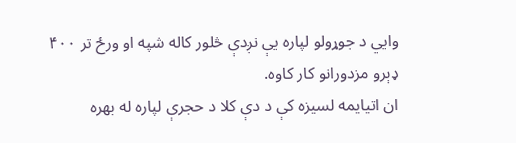وايي د جوړولو لپاره یې نږدې څلور کاله شپه او ورځ تر ۴۰۰ ډېرو مزدورانو کار کاوه.
ان اتیایمه لسیزه کې د دې کلا د حجرې لپاره له بهره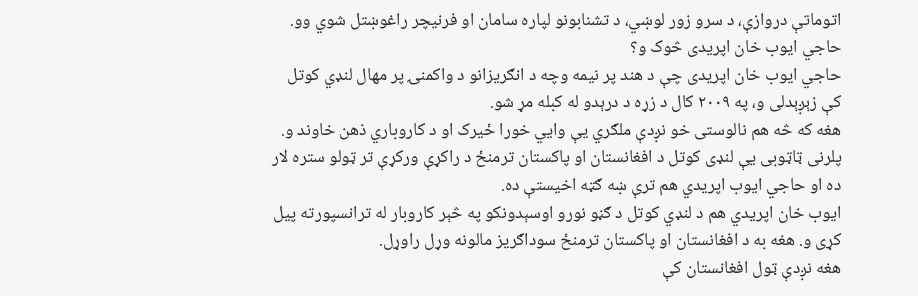اتوماتې دروازې، د سرو زور لوښي، د تشنابونو لپاره سامان او فرنیچر راغوښتل شوي وو.
حاجي ایوب خان اپریدی څوک و؟
حاجي ایوب خان اپریدی چې د هند پر نیمه وچه د انګریزانو د واکمنۍ پر مهال لنډي کوتل کې زېږېدلی و، په ۲۰۰۹ کال د زړه د درېدو له کبله مړ شو.
هغه که څه هم نالوستی خو نږدې ملګري یې وايي خورا ځیرک او د کاروباري ذهن خاوند و.
پلرنی ټاټوبی یې لنډی کوتل د افغانستان او پاکستان ترمنځ د راکړې ورکړې تر ټولو ستره لار ده او حاجي ایوب اپریدي هم ترې ښه ګټه اخیستې ده.
ایوب خان اپریدي هم د لنډي کوتل د ګڼو نورو اوسېدونکو په څېر کاروبار له ترانسپورته پیل کړی و. هغه به د افغانستان او پاکستان ترمنځ سوداګریز مالونه وړل راوړل.
هغه نږدې ټول افغانستان کې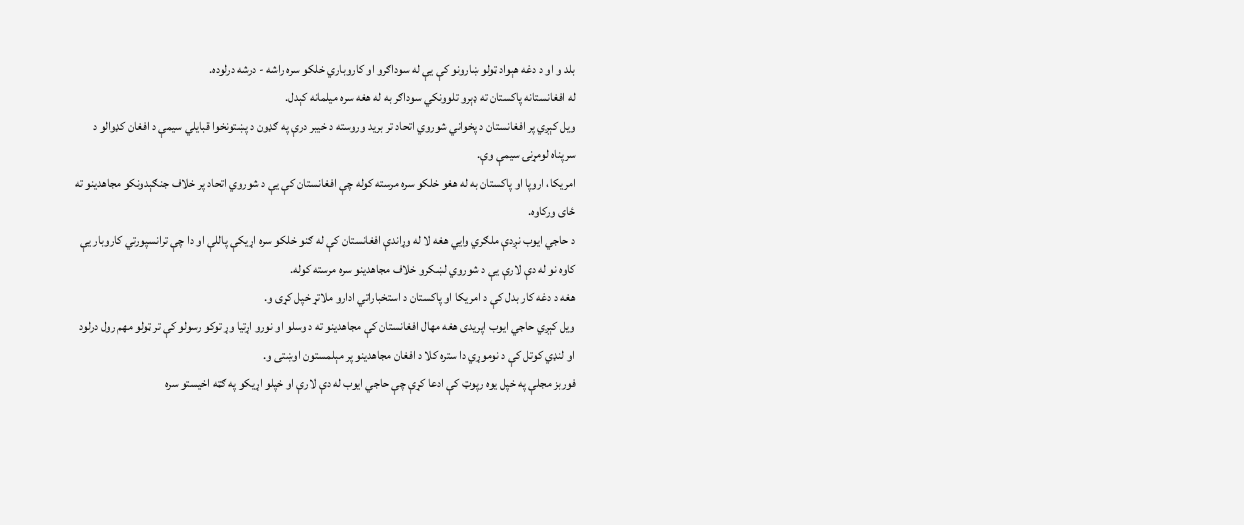بلد و او د دغه هېواد ټولو ښارونو کې یې له سوداګرو او کاروباري خلکو سره راشه - درشه درلوده.
له افغانستانه پاکستان ته ډېرو تلوونکي سوداګر به له هغه سره میلمانه کېدل.
ویل کېږي پر افغانستان د پخواني شوروي اتحاد تر برید وروسته د خیبر درې په ګډون د پښتونخوا قبایلي سیمې د افغان کډوالو د سرپناه لومړنۍ سیمې وې.
امریکا، اروپا او پاکستان به له هغو خلکو سره مرسته کوله چې افغانستان کې یې د شوروي اتحاد پر خلاف جنګېدونکو مجاهدینو ته ځای ورکاوه.
د حاجي ایوب نږدې ملګري وايي هغه لا له وړاندې افغانستان کې له ګنو خلکو سره اړیکې پاللې او دا چې ترانسپورتي کاروبار یې کاوه نو له دې لارې یې د شوروي لښکرو خلاف مجاهدینو سره مرسته کوله.
هغه د دغه کار بدل کې د امریکا او پاکستان د استخباراتي ادارو ملاتړ خپل کړی و.
ویل کېږي حاجي ایوب اپریدی هغه مهال افغانستان کې مجاهدینو ته د وسلو او نورو اړتیا وړ توکو رسولو کې تر ټولو مهم رول درلود او لنډي کوتل کې د نوموړي دا ستره کلا د افغان مجاهدینو پر مېلمستون اوښتی و.
فوربز مجلې په خپل یوه رپوټ کې ادعا کړې چې حاجي ایوب له دې لارې او خپلو اړیکو په ګټه اخیستو سره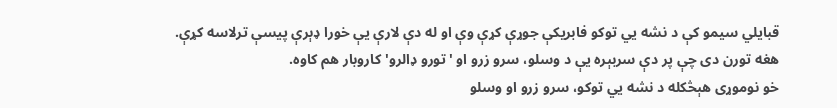قبایلي سیمو کې د نشه يي توکو فابریکې جوړې کړې وې او له دې لارې یې خورا ډېرې پیسې ترلاسه کړې.
هغه تورن دی چې پر دې سربېره یې د وسلو، سرو زرو او 'تورو ډالرو' کاروبار هم کاوه.
خو نوموړی هېڅکله د نشه يي توکو، سرو زرو او وسلو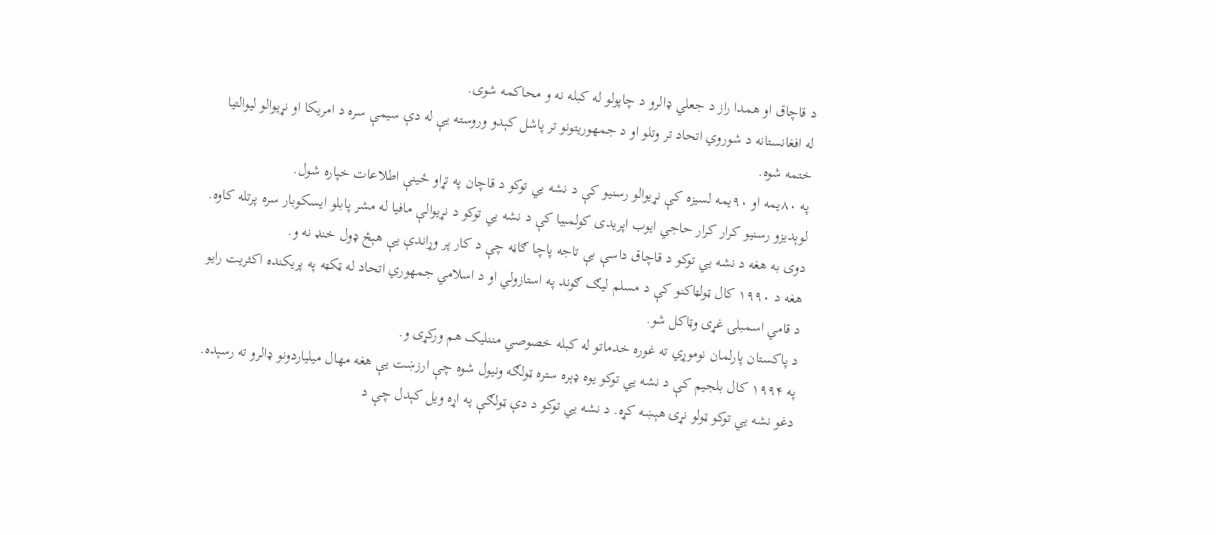د قاچاق او همدا راز د جعلي ډالرو د چاپولو له کبله نه و محاکمه شوی.
له افغانستانه د شوروي اتحاد تر وتلو او د جمهوریتونو تر پاشل کېدو وروسته یې له دې سیمې سره د امریکا او نړیوالو لیوالتیا ختمه شوه.
په ۸۰یمه او ۹۰یمه لسیزه کې نړیوالو رسنیو کې د نشه يي توکو د قاچان په تړاو ځینې اطلاعات خپاره شول.
لوېدیزو رسنیو کرار کرار حاجي ایوب اپریدی کولمبیا کې د نشه يي توکو د نړیوالې مافیا له مشر پابلو ایسکوبار سره پرتله کاوه.
دوی به هغه د نشه يي توکو د قاچاق داسې بې تاجه پاچا ګاڼه چې د کار پر وړاندې یې هېڅ ډول خنډ نه و.
هغه د ۱۹۹۰ کال ټولټاکنو کې د مسلم لیګ ګوند په استازولي او د اسلامي جمهوري اتحاد له ټکټه په پریکنده اکثریت رایو د قامي اسمبلۍ غړی وټاکل شو.
د پاکستان پارلمان نوموړي ته غوره خدماتو له کبله خصوصي مننلیک هم ورکړی و.
په ۱۹۹۴ کال بلجیم کې د نشه يي توکو یوه ډېره ستره ټولګه ونیول شوه چې ارزښت یې هغه مهال میلیاردونو ډالرو ته رسېده.
دغو نشه يي توکو ټولو نړۍ هېښه کړه. د نشه يي توکو د دې ټولګې په اړه ویل کېدل چې د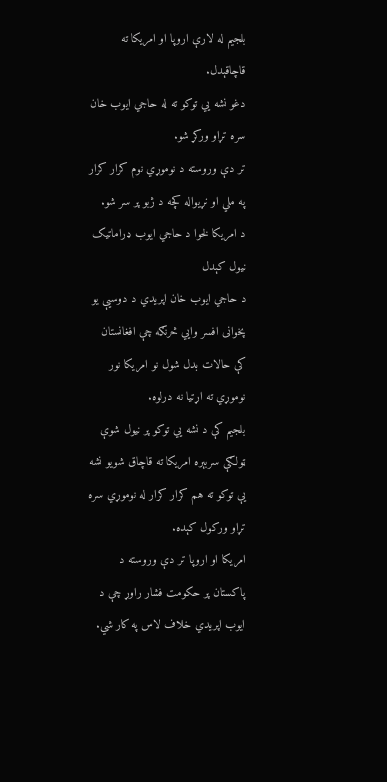بلجیم له لارې اروپا او امریکا ته قاچاقېدل.
دغو نشه يي توکو ته له حاجي ایوب خان سره تړاو ورکړ شو.
تر دې وروسته د نوموړي نوم کرار کرار په ملي او نړیواله کچه د ژبو پر سر شو.
د امریکا لخوا د حاجي ایوب ډراماتیک نیول کېدل
د حاجي ایوب خان اپریدي د دوسیې یو پخوانی افسر وايي څرنګه چې افغانستان کې حالات بدل شول نو امریکا نور نوموړي ته اړتیا نه درلوه.
بلجیم کې د نشه يي توکو پر نیول شوې ټولګې سربېره امریکا ته قاچاق شویو نشه یې توکو ته هم کرار کرار له نوموړي سره تړاو ورکول کېده.
امریکا او اروپا تر دې وروسته د پاکستان پر حکومت فشار راوړ چې د ایوب اپریدي خلاف لاس په کار شي.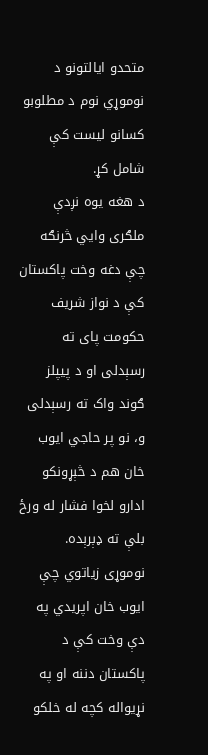متحدو ایالتونو د نوموړي نوم د مطلوبو کسانو لیست کې شامل کړ.
د هغه یوه نږدې ملګری وايي څرنګه چې دغه وخت پاکستان کې د نواز شریف حکومت پای ته رسېدلی او د پیپلز ګوند واک ته رسېدلی و، نو پر حاجي ایوب خان هم د څېړونکو ادارو لخوا فشار له ورځ بلې ته ډېرېده.
نوموړی زیاتوي چې ایوب خان اپريدي په دې وخت کې د پاکستان دننه او په نړیواله کچه له خلکو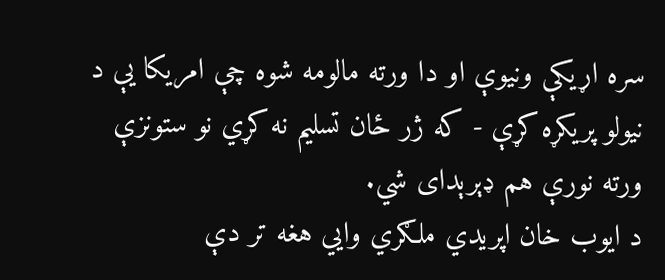سره اړیکې ونیوې او دا ورته مالومه شوه چې امریکا یې د نیولو پریکړه کړې - که ژر ځان تسلیم نه کړي نو ستونزې ورته نورې هم ډېرېدای شي.
د ایوب خان اپریدي ملګري وايي هغه تر دې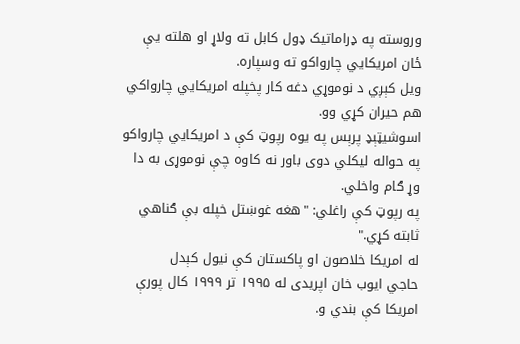وروسته په ډراماتیک ډول کابل ته ولاړ او هلته یې ځان امریکايي چارواکو ته وسپاره.
ویل کېږي د نوموړي دغه کار پخپله امریکايي چارواکي هم حیران کړي وو.
اسوشیټېډ پرېس په یوه رپوټ کې د امریکايي چارواکو په حواله لیکلي دوی باور نه کاوه چې نوموړی به دا وړ ګام واخلي.
په رپوټ کې راغلي: "هغه غوښتل خپله بې ګناهي ثابته کړي."
له امریکا خلاصون او پاکستان کې نیول کېدل
حاجي ایوب خان اپریدی له ۱۹۹۵ تر ۱۹۹۹ کال پورې امریکا کې بندي و.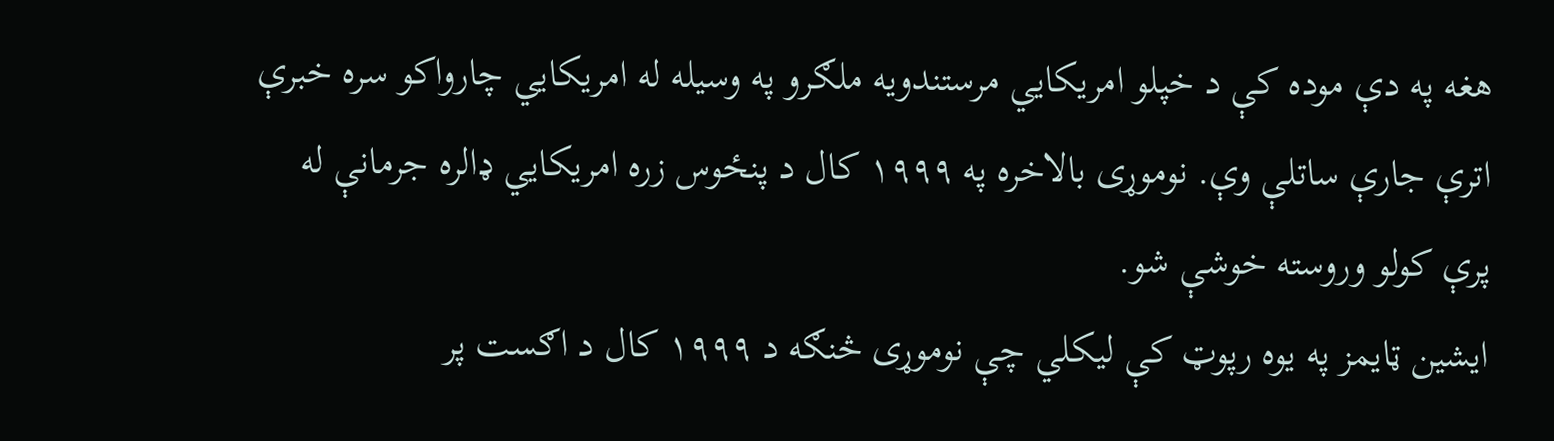هغه په دې موده کې د خپلو امریکايي مرستندویه ملګرو په وسیله له امریکايي چارواکو سره خبرې اترې جارې ساتلې وې. نوموړی بالاخره په ۱۹۹۹ کال د پنځوس زره امریکايي ډالره جرمانې له پرې کولو وروسته خوشې شو.
ایشین ټایمز په یوه رپوټ کې لیکلي چې نوموړی څنګه د ۱۹۹۹ کال د اګست پر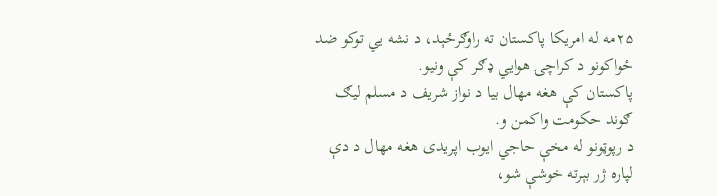۲۵مه له امریکا پاکستان ته راوګرځېد، د نشه يي توکو ضد ځواکونو د کراچۍ هوايي ډګر کې ونیو.
پاکستان کې هغه مهال بیا د نواز شریف د مسلم لیګ ګوند حکومت واکمن و.
د رپوټونو له مخې حاجي ایوب اپریدی هغه مهال د دې لپاره ژر بېرته خوشې شو،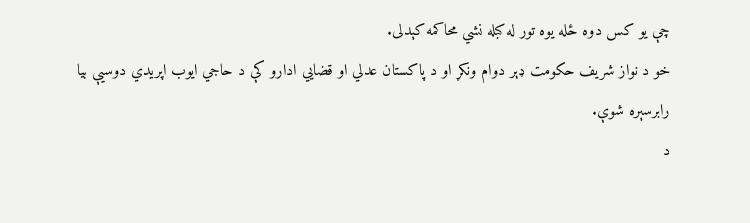چې یو کس دوه ځله یوه تور له کبله نشي محاکمه کېدلی.
خو د نواز شریف حکومت ډېر دوام ونکړ او د پاکستان عدلي او قضايي ادارو کې د حاجي ایوب اپریدي دوسیې بیا رابرسېره شوې.
د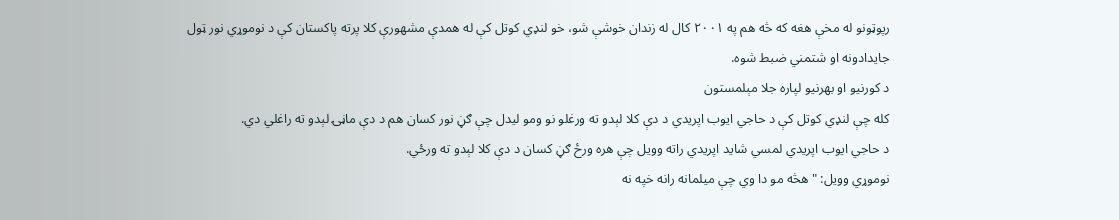رپوټونو له مخې هغه که څه هم په ۲۰۰۱ کال له زندان خوشې شو، خو لنډي کوتل کې له همدې مشهورې کلا پرته پاکستان کې د نوموړي نور ټول جایدادونه او شتمني ضبط شوه.
د کورنیو او بهرنیو لپاره جلا مېلمستون
کله چې لنډي کوتل کې د حاجي ایوب اپریدي د دې کلا لېدو ته ورغلو نو ومو لیدل چې ګڼ نور کسان هم د دې ماڼۍ لېدو ته راغلي دي.
د حاجي ایوب اپریدي لمسي شاید اپریدي راته وویل چې هره ورځ ګڼ کسان د دې کلا لېدو ته ورځي.
نوموړي وویل: "هڅه مو دا وي چې میلمانه رانه خپه نه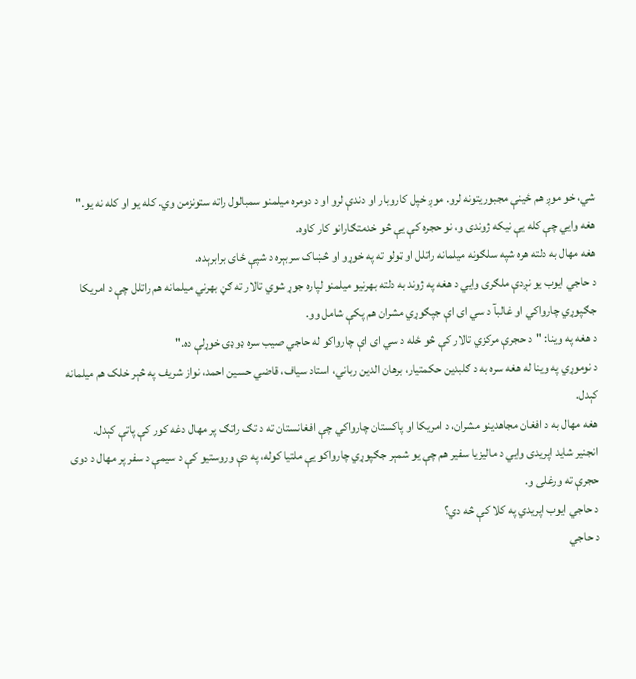شي، خو موږ هم ځینې مجبوریتونه لرو. موږ خپل کاروبار او دندې لرو او د دومره میلمنو سمبالول راته ستونزمن وي. کله یو او کله نه یو."
هغه وايي چې کله یې نیکه ژوندی و، نو حجره کې یې څو خدمتګارانو کار کاوه.
هغه مهال به دلته هره شپه سلګونه میلمانه راتلل او ټولو ته په خوړو او څښاک سربېره د شپې ځای برابرېده.
د حاجي ایوب یو نږدې ملګری وايي د هغه په ژوند به دلته بهرنیو میلمنو لپاره جوړ شوي تالار ته ګڼ بهرني میلمانه هم راتلل چې د امریکا جګپوړي چارواکي او غالبآ د سي ای اې جپګوړي مشران هم پکې شامل وو.
د هغه په وینا: "د حجرې مرکزي تالار کې څو ځله د سي ای اې چارواکو له حاجي صیب سره ډوډۍ خوړلې ده."
د نوموړي په وینا له هغه سره به د ګلبدین حکمتیار، برهان الدین رباني، استاد سیاف، قاضي حسین احمد، نواز شریف په څېر خلک هم میلمانه کېدل.
هغه مهال به د افغان مجاهدینو مشران، د امریکا او پاکستان چارواکي چې افغانستان ته د تګ راتګ پر مهال دغه کور کې پاتې کېدل.
انجنیر شاید اپریدی وايي د مالیزیا سفیر هم چې یو شمېر جګپوړي چارواکو یې ملتیا کوله، په دې وروستیو کې د سیمې د سفر پر مهال د دوی حجرې ته ورغلی و.
د حاجي ایوب اپریدي په کلا کې څه دي؟
د حاجي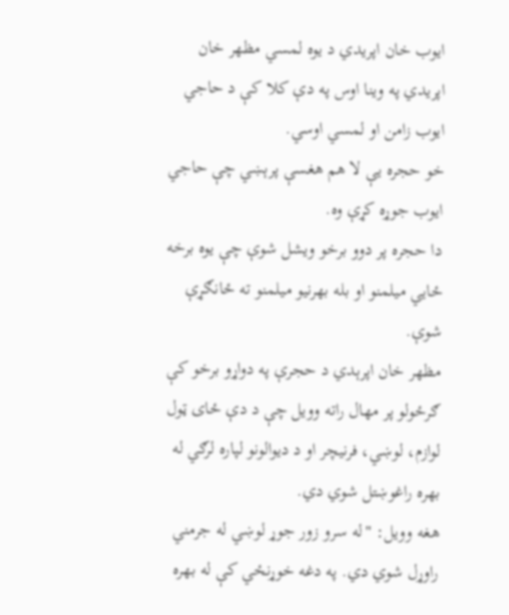ایوب خان اپريدي د یوه لمسي مظهر خان اپریدي په وینا اوس په دې کلا کې د حاجي ایوب زامن او لمسي اوسي.
خو حجره یې لا هم هغسې پرېښي چې حاجي ایوب جوړه کړې وه.
دا حجره پر دوو برخو ویشل شوې چې یوه برخه ځايي میلمنو او بله بهرنیو میلمنو ته ځانګړې شوې.
مظهر خان اپرېدي د حجرې په دواړو برخو کې ګرځولو پر مهال راته وویل چې د دې ځای ټول لوازم، لوښي، فرنیچر او د دیوالونو لپاره لرګي له بهره راغوښتل شوي دي.
هغه وویل: "له سرو زور جوړ لوښي له جرمني راوړل شوي دي. په دغه خوړنځي کې له بهره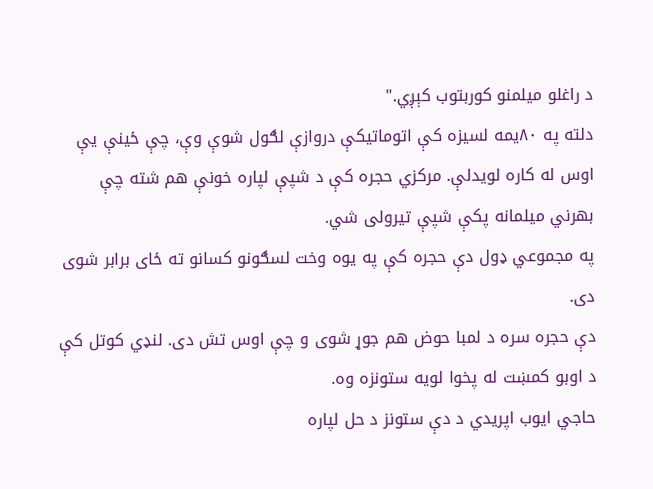د راغلو میلمنو کوربتوب کېږي."
دلته په ۸۰یمه لسیزه کې اتوماتیکې دروازې لګول شوې وې، چې ځینې یې اوس له کاره لویدلې. مرکزي حجره کې د شپې لپاره خونې هم شته چې بهرني میلمانه پکې شپې تیرولی شي.
په مجموعي ډول دې حجره کې په یوه وخت لسګونو کسانو ته ځای برابر شوی دی.
دې حجره سره د لمبا حوض هم جوړ شوی و چې اوس تش دی. لنډي کوتل کې د اوبو کمښت له پخوا لویه ستونزه وه.
حاجي ایوب اپریدي د دې ستونز د حل لپاره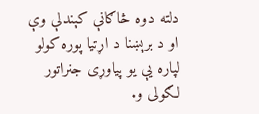دلته دوه څاګانې کېندلې وې او د برېښنا د اړتیا پوره کولو لپاره یې یو پیاوړی جنراتور لګولی و.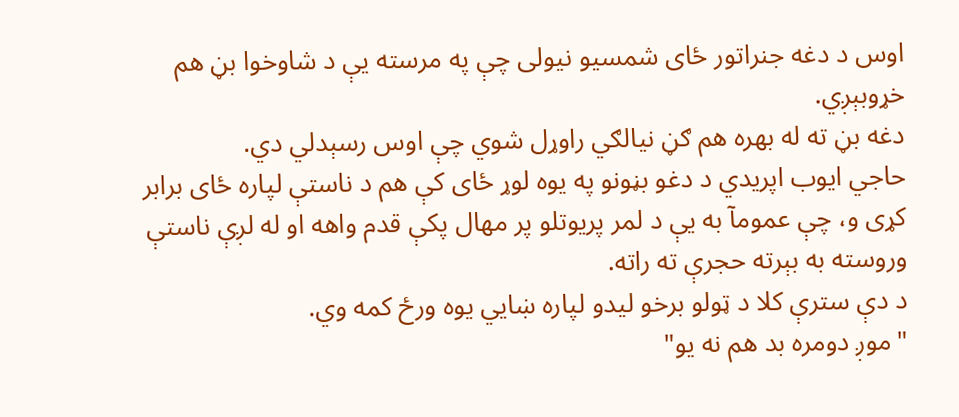اوس د دغه جنراتور ځای شمسیو نیولی چې په مرسته یې د شاوخوا بڼ هم خړوبېږي.
دغه بڼ ته له بهره هم ګڼ نیالګي راوړل شوي چې اوس رسېدلي دي.
حاجي ایوب اپریدي د دغو بڼونو په یوه لوړ ځای کې هم د ناستې لپاره ځای برابر کړی و، چې عمومآ به یې د لمر پریوتلو پر مهال پکې قدم واهه او له لږې ناستې وروسته به بېرته حجرې ته راته.
د دې سترې کلا د ټولو برخو لیدو لپاره ښايي یوه ورځ کمه وي.
"موږ دومره بد هم نه یو"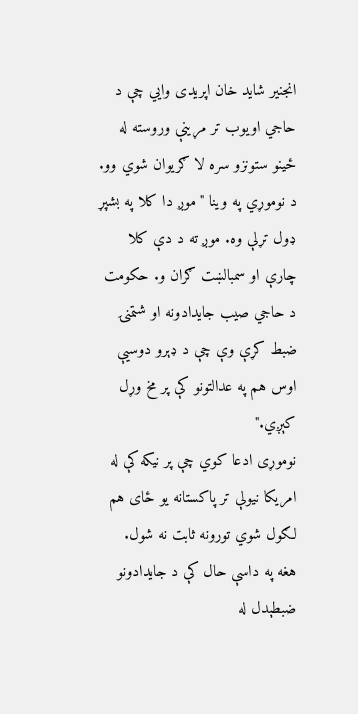انجنیر شاید خان اپریدی وايي چې د حاجي اویوب تر مړینې وروسته له ځینو ستونزو سره لا ګریوان شوي وو.
د نوموړي په وینا "موږ دا کلا په بشپړ ډول تړلې وه. موږ ته د دې کلا چارې او سمبالښت ګران و. حکومت د حاجي صیب جایدادونه او شتمنۍ ضبط کړې وې چې د ډېرو دوسیې اوس هم په عدالتونو کې پر مخ وړل کېږي."
نوموړی ادعا کوي چې پر نیکه کې له امریکا نیولې تر پاکستانه یو ځای هم لګول شوي تورونه ثابت نه شول.
هغه په داسې حال کې د جایدادونو ضبطېدل له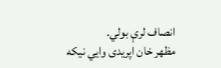انصاف لرې بولي.
مظهر خان اپریدی وايي نیکه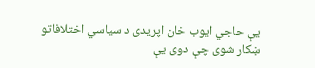یې حاجي ایوب خان اپریدی د سیاسي اختلافاتو ښکار شوی چې دوی یې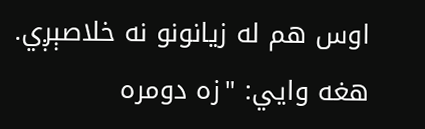اوس هم له زیانونو نه خلاصېږي.
هغه وايي: "زه دومره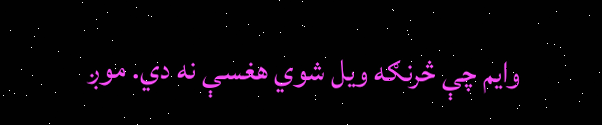وایم چې څرنګه ویل شوي هغسې نه دي. موږ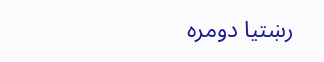رښتیا دومره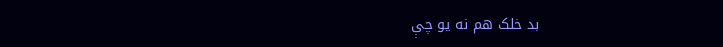بد خلک هم نه یو چې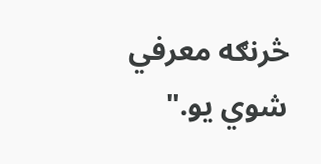څرنګه معرفي شوي یو."